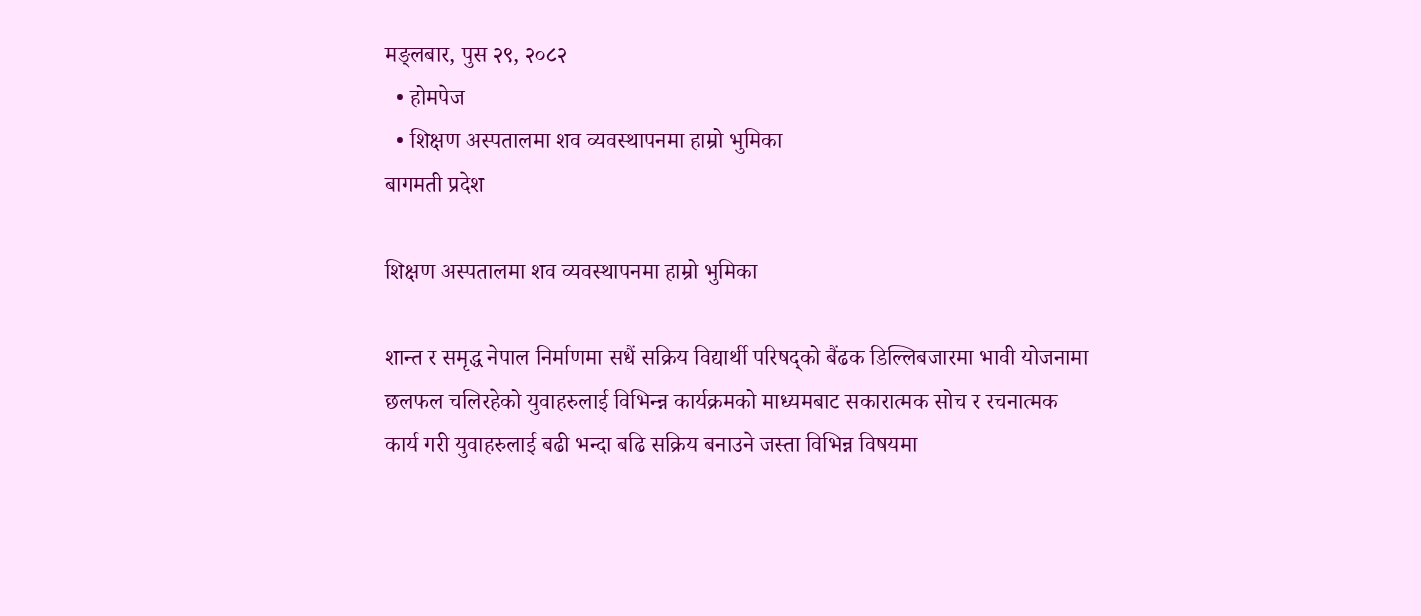मङ्लबार, पुस २९, २०८२
  • होमपेज
  • शिक्षण अस्पतालमा शव व्यवस्थापनमा हाम्रो भुमिका
बागमती प्रदेश

शिक्षण अस्पतालमा शव व्यवस्थापनमा हाम्रो भुमिका

शान्त र समृद्ध नेपाल निर्माणमा सधैं सक्रिय विद्यार्थी परिषद्को बैंढक डिल्लिबजारमा भावी योजनामा छलफल चलिरहेको युवाहरुलाई विभिन्न्न कार्यक्रमको माध्यमबाट सकारात्मक सोच र रचनात्मक कार्य गरी युवाहरुलाई बढी भन्दा बढि सक्रिय बनाउने जस्ता विभिन्न विषयमा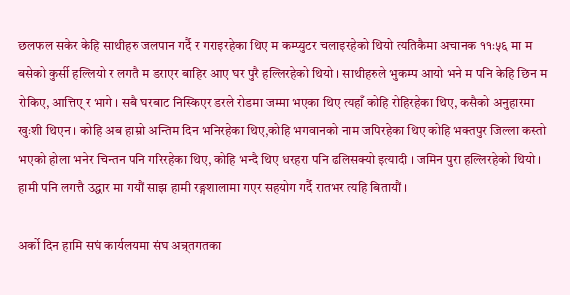छलफल सकेर केहि साथीहरु जलपान गर्दै र गराइरहेका थिए म कम्प्युटर चलाइरहेको थियो त्यतिकैमा अचानक ११ः५६ मा म बसेको कुर्सी हल्लियो र लगतै म डराएर बाहिर आए घर पुरै हल्लिरहेको थियो । साथीहरुले भुकम्प आयो भने म पनि केहि छिन म रोकिए, आत्तिए् र भागे । सबै घरबाट निस्किएर डरले रोडमा जम्मा भएका थिए त्यहाँ कोहि रोहिरहेका थिए, कसैको अनुहारमा खुःशी थिएन । कोहि अब हाम्रो अन्तिम दिन भनिरहेका थिए,कोहि भगवानको नाम जपिरहेका थिए कोहि भक्तपुर जिल्ला कस्तो भएको होला भनेर चिन्तन पनि गरिरहेका थिए, कोहि भन्दै थिए धरहरा पनि ढलिसक्यो इत्यादी । जमिन पुरा हल्लिरहेको थियो । हामी पनि लगत्तै उद्धार मा गयौं साझ हामी रङ्गशालामा गएर सहयोग गर्दै रातभर त्यहि बितायौं ।

अर्को दिन हामि सघं कार्यलयमा संघ अन्र्तगतका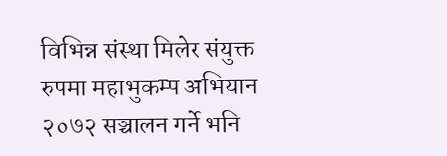विभिन्न संस्था मिलेर संयुक्त रुपमा महाभुकम्प अभियान २०७२ सञ्चालन गर्ने भनि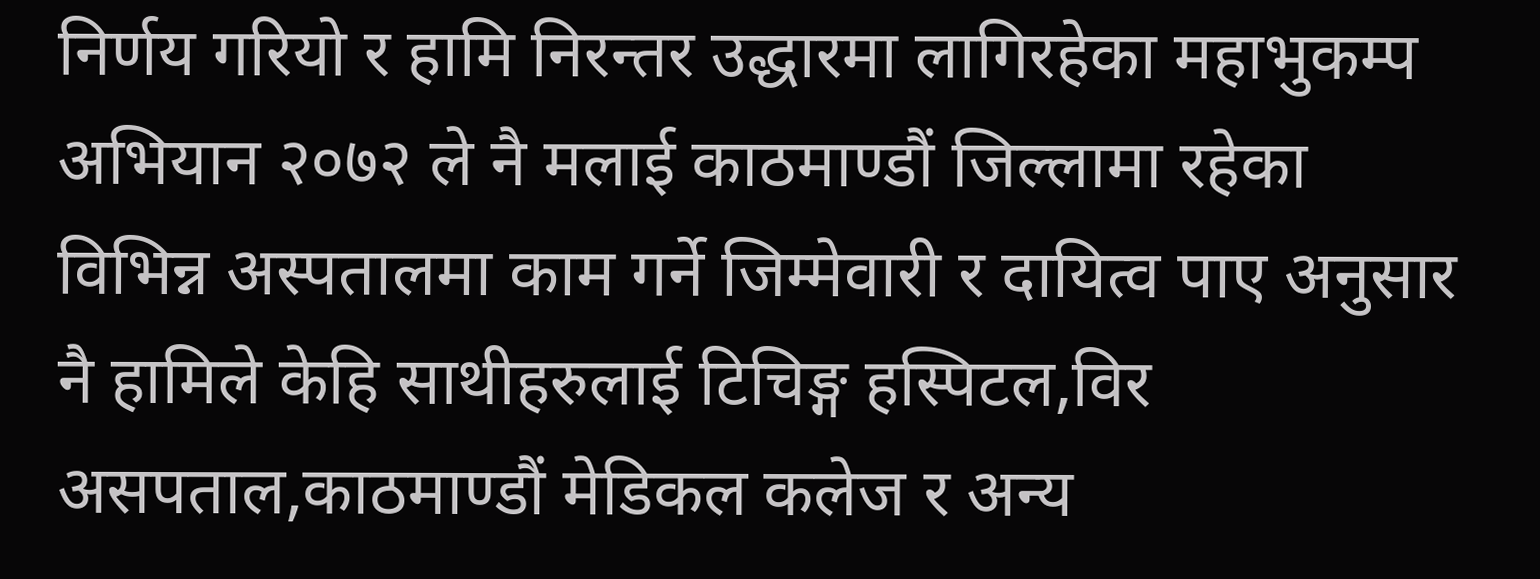निर्णय गरियो र हामि निरन्तर उद्धारमा लागिरहेका महाभुकम्प अभियान २०७२ ले नै मलाई काठमाण्डौं जिल्लामा रहेका विभिन्न अस्पतालमा काम गर्ने जिम्मेवारी र दायित्व पाए अनुसार नै हामिले केहि साथीहरुलाई टिचिङ्ग हस्पिटल,विर असपताल,काठमाण्डौं मेडिकल कलेज र अन्य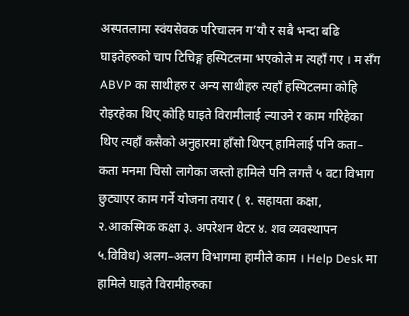अस्पतलामा स्वंयसेवक परिचालन ग’यौ र सबै भन्दा बढि घाइतेहरुको चाप टिचिङ्ग हस्पिटलमा भएकोले म त्यहाँ गए । म सँग ABVP का साथीहरु र अन्य साथीहरु त्यहाँ हस्पिटलमा कोहि रोइरहेका थिए् कोहि घाइते विरामीलाई ल्याउने र काम गरिहेका थिए त्यहाँ कसैको अनुहारमा हाँसो थिएन् हामिलाई पनि कता– कता मनमा चिसो लागेका जस्तो हामिले पनि लगत्तै ५ वटा विभाग छुट्याएर काम गर्ने योजना तयार ( १. सहायता कक्षा, २.आकस्मिक कक्षा ३. अपरेशन थेटर ४. शव व्यवस्थापन ५.विविध) अलग–अलग विभागमा हामीले काम । Help Desk मा हामिले घाइते विरामीहरुका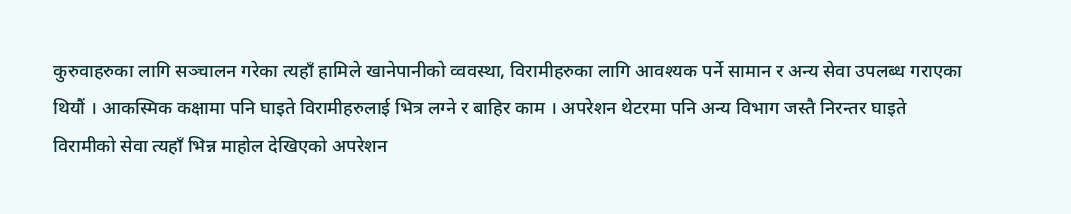कुरुवाहरुका लागि सञ्चालन गरेका त्यहाँ हामिले खानेपानीको व्ववस्था, विरामीहरुका लागि आवश्यक पर्ने सामान र अन्य सेवा उपलब्ध गराएका थियौं । आकस्मिक कक्षामा पनि घाइते विरामीहरुलाई भित्र लग्ने र बाहिर काम । अपरेशन थेटरमा पनि अन्य विभाग जस्तै निरन्तर घाइते विरामीको सेवा त्यहाँ भिन्न माहोल देखिएको अपरेशन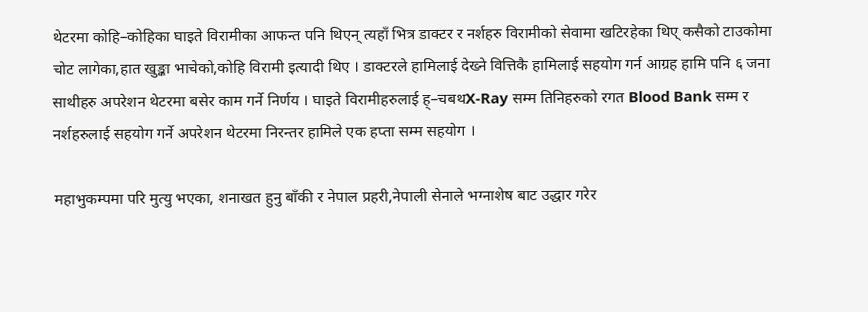थेटरमा कोहि–कोहिका घाइते विरामीका आफन्त पनि थिएन् त्यहाँ भित्र डाक्टर र नर्शहरु विरामीको सेवामा खटिरहेका थिए् कसैको टाउकोमा चोट लागेका,हात खुङ्का भाचेको,कोहि विरामी इत्यादी थिए । डाक्टरले हामिलाई देख्ने वित्तिकै हामिलाई सहयोग गर्न आग्रह हामि पनि ६ जना साथीहरु अपरेशन थेटरमा बसेर काम गर्ने निर्णय । घाइते विरामीहरुलाई ह्–चबथX-Ray सम्म तिनिहरुको रगत Blood Bank सम्म र नर्शहरुलाई सहयोग गर्ने अपरेशन थेटरमा निरन्तर हामिले एक हप्ता सम्म सहयोग ।

महाभुकम्पमा परि मुत्यु भएका, शनाखत हुनु बाँकी र नेपाल प्रहरी,नेपाली सेनाले भग्नाशेष बाट उद्धार गरेर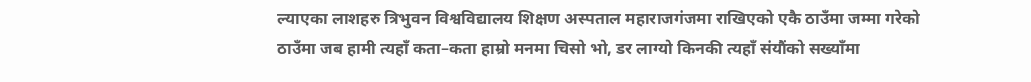ल्याएका लाशहरु त्रिभुवन विश्वविद्यालय शिक्षण अस्पताल महाराजगंजमा राखिएको एकै ठाउँमा जम्मा गरेको ठाउँमा जब हामी त्यहाँ कता–कता हाम्रो मनमा चिसो भो, डर लाग्यो किनकी त्यहाँ संयौंको सख्याँमा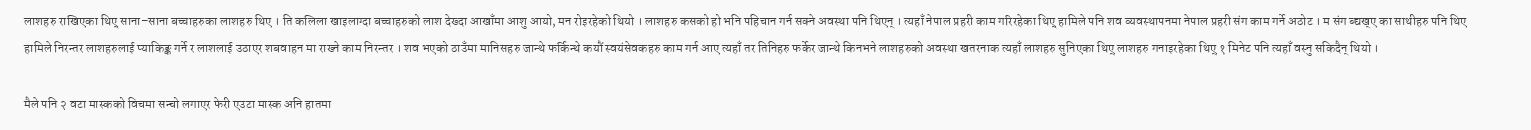लाशहरु राखिएका थिए् साना–साना बच्चाहरुका लाशहरु थिए । ति कलिला खाइलाग्दा बच्चाहरुको लाश देख्दा आखाँमा आशु आयो, मन रोइरहेको थियो । लाशहरु कसको हो भनि पहिचान गर्न सक्ने अवस्था पनि थिएन् । त्यहाँ नेपाल प्रहरी काम गरिरहेका थिए् हामिले पनि शव व्यवस्थापनमा नेपाल प्रहरी संग काम गर्ने अठोट । म संग ब्द्यख्ए का साथीहरु पनि थिए हामिले निरन्तर लाशहरुलाई प्याकिङ्क गर्ने र लाशलाई उठाएर शबवाहन मा राख्ने काम निरन्तर । शव भएको ठाउँमा मानिसहरु जान्थे फर्किन्थे कयौं स्वयंसेवकहरु काम गर्न आए त्यहाँ तर तिनिहरु फर्केर जान्थे किनभने लाशहरुको अवस्था खतरनाक त्यहाँ लाशहरु सुनिएका थिए् लाशहरु गनाइरहेका थिए् १ मिनेट पनि त्यहाँ वस्नु सकिदैन् थियो ।

मैले पनि २ वटा मास्कको विचमा सन्चो लगाएर फेरी एउटा मास्क अनि हातमा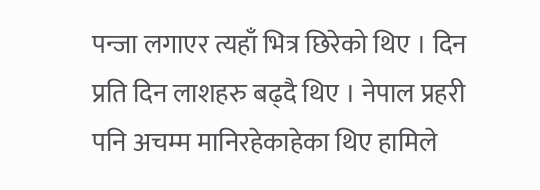पन्जा लगाएर त्यहाँ भित्र छिरेको थिए । दिन प्रति दिन लाशहरु बढ्दै थिए । नेपाल प्रहरी पनि अचम्म मानिरहेकाहेका थिए हामिले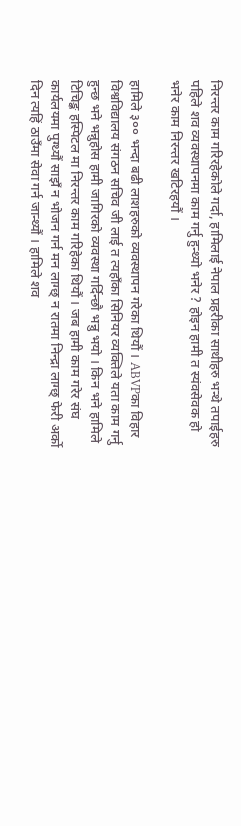निरन्तर काम गरिरहेकोले गर्दा, हामिलाई नेपाल प्रहरीका साथीहरु भन्थे तपाईहरु पहिले शव व्यवस्थापनमा काम गर्नु हुन्थ्यो भनेर ? होइन हामी त स्यंवसेवक हो भनेर काम निरन्तर खटिरहयौं ।

हामिले ३०० भन्दा बढी लाशहरुको व्यवस्थापन गरेका थियौं । ABVPका विहार विश्वविद्यालय संगठन सचिव जी लाई त त्यहाँका सिनियर व्यक्तिले यता काम गर्नु हुन्छ भने भन्नुहोस हामी जागिरको व्यवस्था गर्दिन्छौ भन्नु भयो । किन भने हामिले टिचिङ्क हस्पिटल मा निरन्तर काम गरिहेका थियौं । जब हामी काम गरेर संघ कार्यलयमा पुग्थ्यौं साझँ न भोजन गर्न मन लाग्छ् न रातमा निन्द्रा लाग्छ् फेरी अर्को दिन त्यहिं ठाउँमा सेवा गर्न जान्थ्यौं । हामिले शव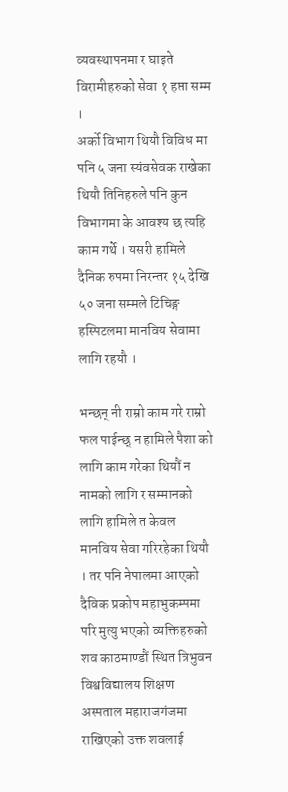व्यवस्थापनमा र घाइते विरामीहरुको सेवा १ हप्ता सम्म ।
अर्को विभाग थियौ विविध मा पनि ५ जना स्यंवसेवक राखेका थियौ तिनिहरुले पनि कुन विभागमा के आवश्य छ त्यहि काम गर्थे । यसरी हामिले दैनिक रुपमा निरन्तर १५ देखि ५० जना सम्मले टिचिङ्ग हस्पिटलमा मानविय सेवामा लागि रहयौ ।

भन्छन् नी राम्रो काम गरे राम्रो फल पाईन्छ् न हामिले पैशा को लागि काम गरेका थियौं न नामको लागि र सम्मानको लागि हामिले त केवल मानविय सेवा गरिरहेका थियौ । तर पनि नेपालमा आएको दैविक प्रकोप महाभुकम्पमा परि मुत्यु भएको व्यक्तिहरुको शव काठमाण्डौं स्थित त्रिभुवन विश्वविद्यालय शिक्षण अस्पताल महाराजगंजमा राखिएको उक्त शवलाई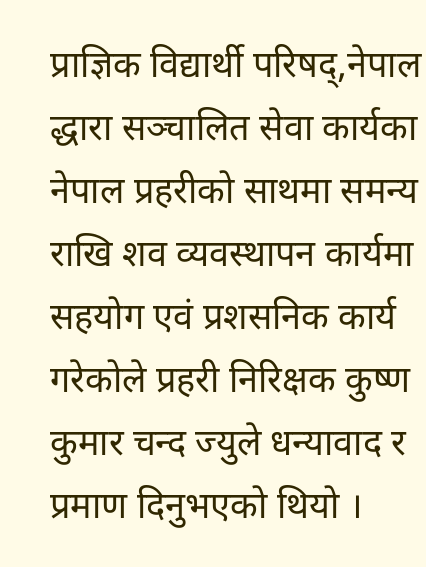प्राज्ञिक विद्यार्थी परिषद्,नेपाल द्धारा सञ्चालित सेवा कार्यका नेपाल प्रहरीको साथमा समन्य राखि शव व्यवस्थापन कार्यमा सहयोग एवं प्रशसनिक कार्य गरेकोले प्रहरी निरिक्षक कुष्ण कुमार चन्द ज्युले धन्यावाद र प्रमाण दिनुभएको थियो ।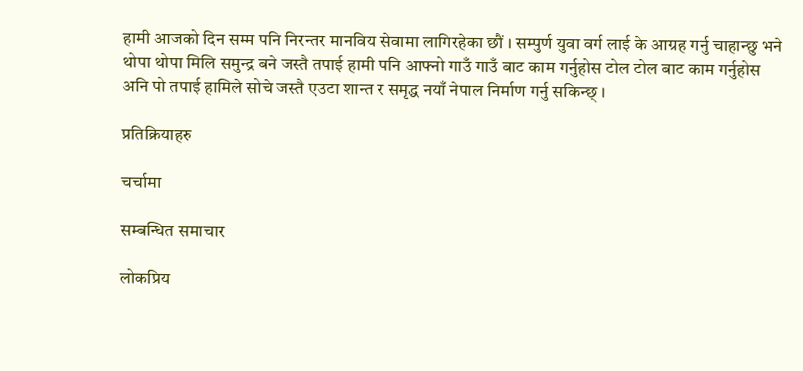हामी आजको दिन सम्म पनि निरन्तर मानविय सेवामा लागिरहेका छौं । सम्पुर्ण युवा वर्ग लाई के आग्रह गर्नु चाहान्छु भने थोपा थोपा मिलि समुन्द्र बने जस्तै तपाई हामी पनि आफ्नो गाउँ गाउँ बाट काम गर्नुहोस टोल टोल बाट काम गर्नुहोस अनि पो तपाई हामिले सोचे जस्तै एउटा शान्त र समृद्ध नयाँ नेपाल निर्माण गर्नु सकिन्छ् ।

प्रतिक्रियाहरु

चर्चामा

सम्बन्धित समाचार

लोकप्रिय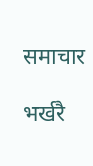समाचार

भर्खरै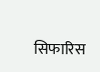सिफारिस